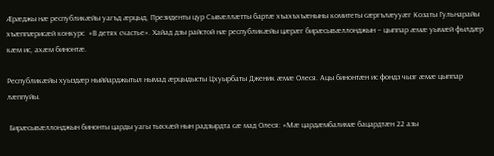Æрæджы нæ республикæйы уагъд æрцыд, Президенты цур Сывæллæтты бартæ хъахъхъæныны комитеты сæргълæууæг Козаты Гульнарайы  хъæппæрисæй конкурс  «В детях счастье». Хайад дзы райстой нæ республикæйы цæрæг бирæсывæллонджын – цыппар æмæ уымæй фылдæр кæм ис, ахæм бинонтæ.

Республикæйы хуыздæр ныййарджытыл нымад æрцыдысты Цхуырбаты Дженик æмæ Олеся. Ацы бинонтæн ис фондз чызг æмæ цыппар лæппуйы.

 Бирæсывæллонджын бинонты царды уагы тыххæй нын радзырдта сæ мад Олеся: «Мæ цардæмбалимæ бацардтæн 22 азы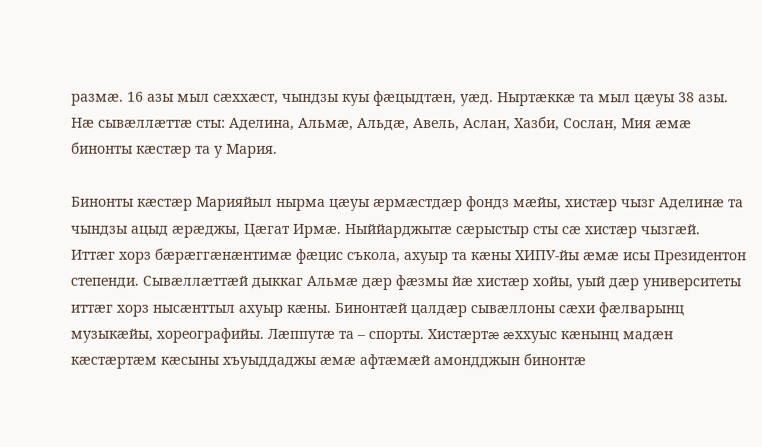размæ. 16 азы мыл сæххæст, чындзы куы фæцыдтæн, уæд. Ныртæккæ та мыл цæуы 38 азы. Нæ сывæллæттæ сты: Аделина, Альмæ, Альдæ, Авель, Аслан, Хазби, Сослан, Мия æмæ бинонты кæстæр та у Мария.

Бинонты кæстæр Марияйыл нырма цæуы æрмæстдæр фондз мæйы, хистæр чызг Аделинæ та чындзы ацыд æрæджы, Цæгат Ирмæ. Ныййарджытæ сæрыстыр сты сæ хистæр чызгæй. Иттæг хорз бæрæггæнæнтимæ фæцис съкола, ахуыр та кæны ХИПУ-йы æмæ исы Президентон степенди. Сывæллæттæй дыккаг Альмæ дæр фæзмы йæ хистæр хойы, уый дæр университеты иттæг хорз нысæнттыл ахуыр кæны. Бинонтæй цалдæр сывæллоны сæхи фæлварынц музыкæйы, хореографийы. Лæппутæ та – спорты. Хистæртæ æххуыс кæнынц мадæн кæстæртæм кæсыны хъуыддаджы æмæ афтæмæй амондджын бинонтæ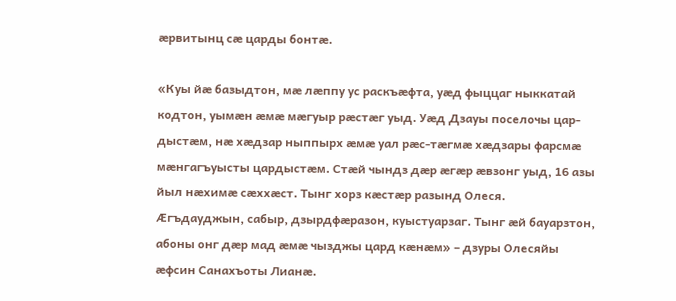æрвитынц сæ царды бонтæ.

«Куы йæ базыдтон, мæ лæппу ус раскъæфта, уæд фыццаг ныккатай кодтон, уымæн æмæ мæгуыр рæстæг уыд. Уæд Дзауы поселочы цар-дыстæм, нæ хæдзар ныппырх æмæ уал рæс-тæгмæ хæдзары фарсмæ мæнгагъуысты цардыстæм. Стæй чындз дæр æгæр æвзонг уыд, 16 азы йыл нæхимæ сæххæст. Тынг хорз кæстæр разынд Олеся. Æгъдауджын, сабыр, дзырдфæразон, куыстуарзаг. Тынг æй бауарзтон, абоны онг дæр мад æмæ чызджы цард кæнæм» – дзуры Олесяйы æфсин Санахъоты Лианæ.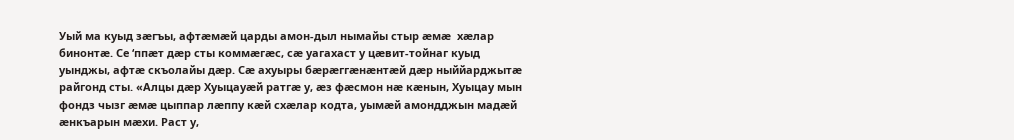Уый ма куыд зæгъы, афтæмæй царды амон-дыл нымайы стыр æмæ  хæлар бинонтæ. Се ‘ппæт дæр сты коммæгæс, сæ уагахаст у цæвит-тойнаг куыд уынджы, афтæ скъолайы дæр. Сæ ахуыры бæрæггæнæнтæй дæр ныййарджытæ райгонд сты. «Алцы дæр Хуыцауæй ратгæ у, æз фæсмон нæ кæнын, Хуыцау мын фондз чызг æмæ цыппар лæппу кæй схæлар кодта, уымæй амондджын мадæй æнкъарын мæхи. Раст у,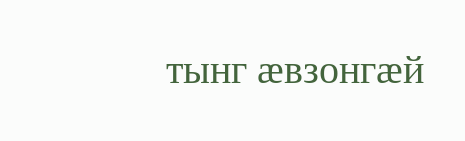тынг æвзонгæй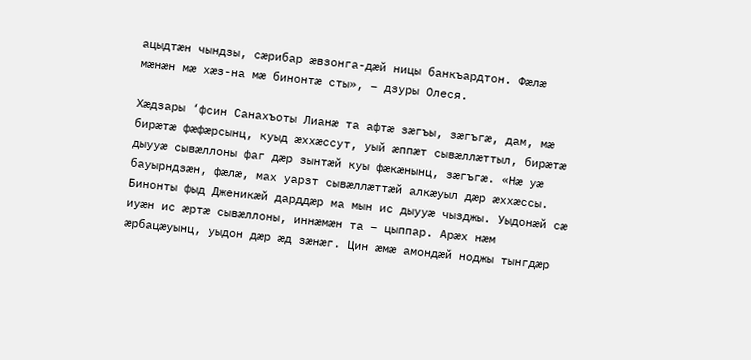ацыдтæн чындзы, сæрибар æвзонга-дæй ницы банкъардтон. Фæлæ мæнæн мæ хæз-на мæ бинонтæ сты», – дзуры Олеся.

Хæдзары ‘фсин Санахъоты Лианæ та афтæ зæгъы, зæгъгæ, дам, мæ бирæтæ фæфæрсынц, куыд æххæссут, уый æппæт сывæллæттыл, бирæтæ дыууæ сывæллоны фаг дæр зынтæй куы фæкæнынц, зæгъгæ. «Нæ уæ бауырндзæн, фæлæ, мах уарзт сывæллæттæй алкæуыл дæр æххæссы. Бинонты фыд Дженикæй дарддæр ма мын ис дыууæ чызджы. Уыдонæй сæ иуæн ис æртæ сывæллоны, иннæмæн та – цыппар. Арæх нæм æрбацæуынц, уыдон дæр æд зæнæг. Цин æмæ амондæй ноджы тынгдæр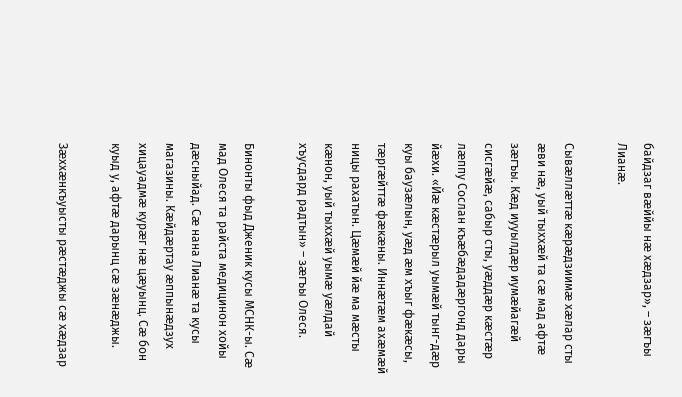байдзаг вæййы нæ хæдзар», – зæгъы Лианæ.

Сывæллæттæ кæрæдзиимæ хæлар сты æви нæ, уый тыххæй та сæ мад афтæ зæгъы. Кæд иууылдæр иумæйагæй сисгæйæ, сабыр сты, уæддæр кæстæр лæппу Сослан къæбæдадæргонд дары йæхи. «Йæ кæстæрыл уымæй тынг-дæр куы баузæлын, уæд æм хъыг фæкæсы, тæргæйттæ фæкæны. Иннæтæм ахæмæй ницы рахатын. Цæмæй йæ ма мæсты кæнон, уый тыххæй уымæ уæлдай хъусдард радтын» – зæгъы Олеся.

Бинонты фыд Дженик кусы МСНК-ы. Сæ мад Олеся та райста медицинон хойы дæсныйад. Сæ нана Лианæ та кусы магазины. Кæйдæртау æппынæдзух хицауадмæ курæг нæ цæуынц. Сæ бон куыд у, афтæ дарынц сæ зæнæджы.

Зæххæнкъуысты рæстæджы сæ хæдзар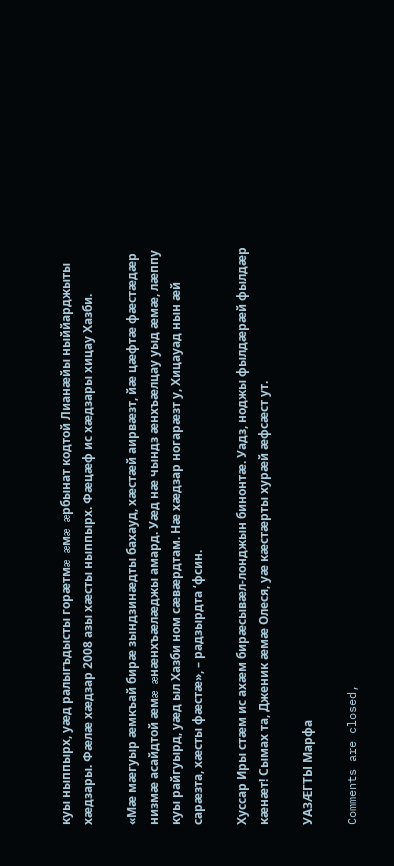куы ныппырх, уæд ралыгъдысты горæтмæ æмæ æрбынат кодтой Лианæйы ныййарджыты хæдзары. Фæлæ хæдзар 2008 азы хæсты ныппырх. Фæцæф ис хæдзары хицау Хазби.

«Мæ мæгуыр æмкъай бирæ зындзинæдты бахауд, хæстæй аирвæзт, йæ цæфтæ фæстæдæр низмæ асайдтой æмæ æнæнхъæлæджы амард. Уæд нæ чындз æнхъæлцау уыд æмæ, лæппу куы райгуырд, уæд ыл Хазби ном сæвæрдтам. Нæ хæдзар ногарæзт у, Хицауад нын æй сарæзта, хæсты фæстæ», – радзырдта ‘фсин.

Хуссар Иры стæм ис ахæм бирæсывæл-лонджын бинонтæ. Уадз, ноджы фылдæрæй фылдæр кæнæт! Сымах та, Дженик æмæ Олеся, уæ кæстæрты хурæй æфсæст ут.

УАЗÆГТЫ Марфа

Comments are closed,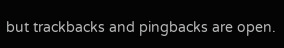but trackbacks and pingbacks are open.